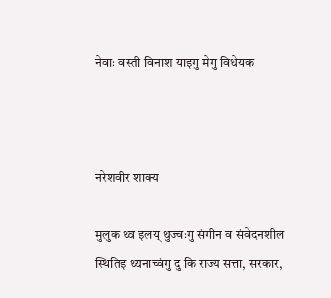नेवाः वस्ती विनाश याइगु मेगु विधेयक



नरेशवीर शाक्य

मुलुक थ्व इलय् थुज्वःगु संगीन व संवेदनशील स्थितिइ थ्यनाच्वंगु दु कि राज्य सत्ता, सरकार,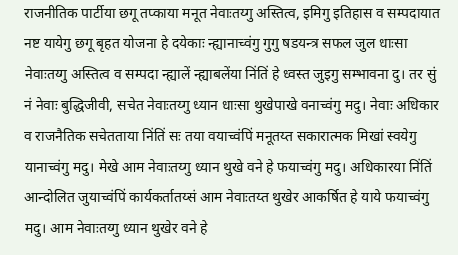राजनीतिक पार्टीया छगू तप्काया मनूत नेवाःतय्गु अस्तित्व, इमिगु इतिहास व सम्पदायात नष्ट यायेगु छगू बृहत योजना हे दयेकाः न्ह्यानाच्वंगु गुगु षडयन्त्र सफल जुल धाःसा नेवाःतय्गु अस्तित्व व सम्पदा न्ह्यालें न्ह्याबलेंया निंतिं हे ध्वस्त जुइगु सम्भावना दु। तर सुं नं नेवाः बुद्धिजीवी, सचेत नेवाःतय्गु ध्यान धाःसा थुखेपाखे वनाच्वंगु मदु। नेवाः अधिकार व राजनैतिक सचेतताया निंतिं सः तया वयाच्वंपिं मनूतय्त सकारात्मक मिखां स्वयेगु यानाच्वंगु मदु। मेखे आम नेवाःतय्गु ध्यान थुखे वने हे फयाच्वंगु मदु। अधिकारया निंतिं आन्दोलित जुयाच्वंपिं कार्यकर्तातय्सं आम नेवाःतय्त थुखेर आकर्षित हे याये फयाच्वंगु मदु। आम नेवाःतय्गु ध्यान थुखेर वने हे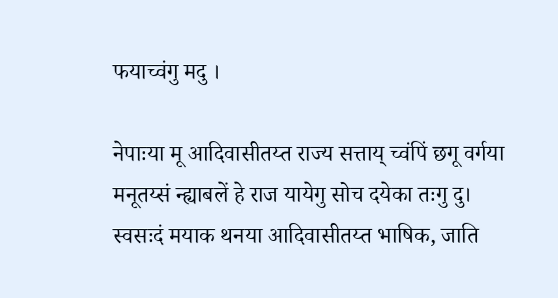फयाच्वंगु मदु ।

नेपाःया मू आदिवासीतय्त राज्य सत्ताय् च्वंपिं छगू वर्गया मनूतय्सं न्ह्याबलें हे राज यायेगु सोच दयेका तःगु दु। स्वसःदं मयाक थनया आदिवासीतय्त भाषिक, जाति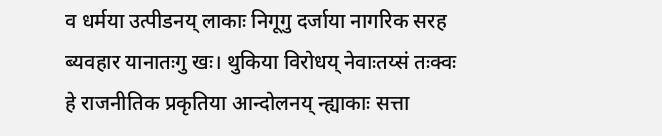व धर्मया उत्पीडनय् लाकाः निगूगु दर्जाया नागरिक सरह ब्यवहार यानातःगु खः। थुकिया विरोधय् नेवाःतय्सं तःक्वः हे राजनीतिक प्रकृतिया आन्दोलनय् न्ह्याकाः सत्ता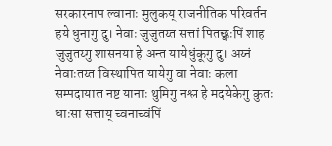सरकारनाप ल्वानाः मुलुकय् राजनीतिक परिवर्तन हये धुनागु दु। नेवाः जुजुतय्त सत्तां पितछ्वःपिं शाह जुजुतय्गु शासनया हे अन्त यायेधुंकूगु दु। अय्नं नेवाःतय्त विस्थापित यायेगु वा नेवाः कला सम्पदायात नष्ट यानाः थुमिगु नश्ल हे मदयेकेगु कुतः धाःसा सत्ताय् च्वनाच्वंपिं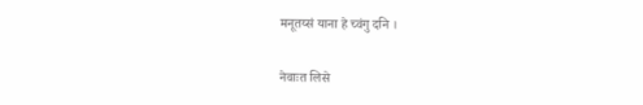मनूतय्सं याना हे च्वंगु दनि ।

नेवाःत लिसे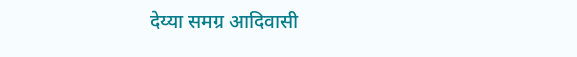देय्या समग्र आदिवासी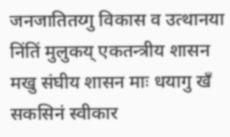जनजातितय्गु विकास व उत्थानया निंतिं मुलुकय् एकतन्त्रीय शासन मखु संघीय शासन माः धयागु खँ सकसिनं स्वीकार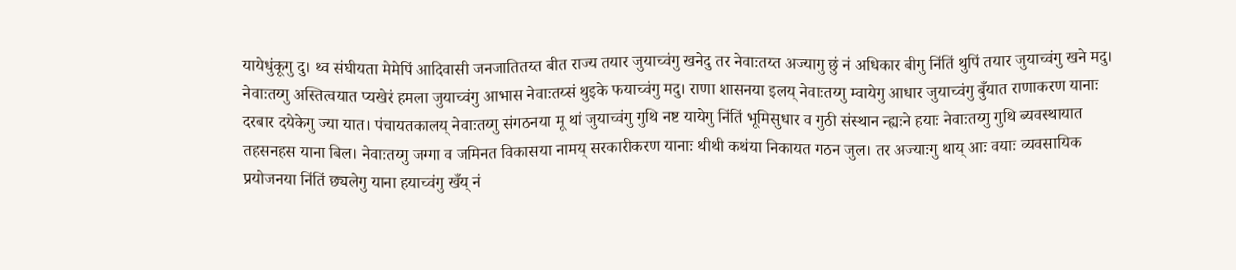यायेधुंकूगु दु। थ्व संघीयता मेमेपिं आदिवासी जनजातितय्त बीत राज्य तयार जुयाच्वंगु खनेदु तर नेवाःतय्त अज्यागु छुं नं अधिकार बीगु निंतिं थुपिं तयार जुयाच्वंगु खने मदु।
नेवाःतय्गु अस्तित्वयात प्यखेरं हमला जुयाच्वंगु आभास नेवाःतय्सं थुइके फयाच्वंगु मदु। राणा शासनया इलय् नेवाःतय्गु म्वायेगु आधार जुयाच्वंगु बुँयात राणाकरण यानाः दरबार दयेकेगु ज्या यात। पंचायतकालय् नेवाःतय्गु संगठनया मू थां जुयाच्वंगु गुथि नष्ट यायेगु निंतिं भूमिसुधार व गुठी संस्थान न्ह्यःने हयाः नेवाःतय्गु गुथि ब्यवस्थायात तहसनहस याना बिल। नेवाःतय्गु जग्गा व जमिनत विकासया नामय् सरकारीकरण यानाः थीथी कथंया निकायत गठन जुल। तर अज्याःगु थाय् आः वयाः व्यवसायिक प्रयोजनया निंतिं छ्यलेगु याना हयाच्वंगु खँय् नं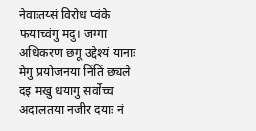नेवाःतय्सं विरोध प्वंके फयाच्वंगु मदु। जग्गा अधिकरण छगू उद्देश्यं यानाः मेगु प्रयोजनया निंतिं छ्यले दइ मखु धयागु सर्वोच्च अदालतया नजीर दयाः नं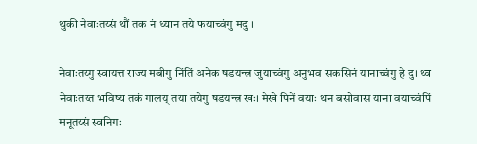थुकी नेवाःतय्सं थौं तक नं ध्यान तये फयाच्वंगु मदु ।

नेवाःतय्गु स्वायत्त राज्य मबीगु निंतिं अनेक षडयन्त्र जुयाच्वंगु अनुभव सकसिनं यानाच्वंगु हे दु। थ्व नेवाःतय्त भविष्य तकं गालय् तया तयेगु षडयन्त्र खः। मेखे पिनें वयाः थन बसोवास याना वयाच्वंपिं मनूतय्सं स्वनिगः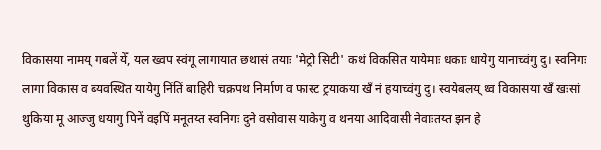विकासया नामय् गबलें येँ, यल ख्वप स्वंगू लागायात छथासं तयाः 'मेट्रो सिटी' कथं विकसित यायेमाः धकाः धायेगु यानाच्वंगु दु। स्वनिगः लागा विकास व ब्यवस्थित यायेगु निंतिं बाहिरी चक्रपथ निर्माण व फास्ट ट्रयाकया खँ नं हयाच्वंगु दु। स्वयेबलय् थ्व विकासया खँ खःसां थुकिया मू आज्जु धयागु पिनें वइपिं मनूतय्त स्वनिगः दुने वसोवास याकेगु व थनया आदिवासी नेवाःतय्त झन हे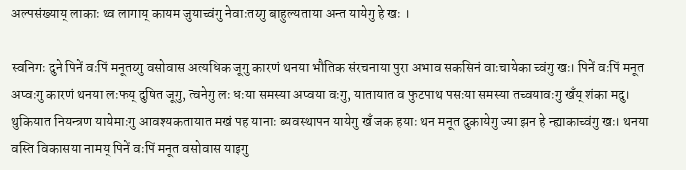अल्पसंख्याय् लाकाः थ्व लागाय् कायम जुयाच्वंगु नेवाःतय्गु बाहुल्यताया अन्त यायेगु हे खः ।

स्वनिगः दुने पिनें वःपिं मनूतय्गु वसोवास अत्यधिक जूगु कारणं थनया भौतिक संरचनाया पुरा अभाव सकसिनं वाःचायेका च्वंगु खः। पिनें वःपिं मनूत अप्वःगु कारणं थनया लःफय् दुषित जूगु, त्वनेगु लः धःया समस्या अप्वया वःगु, यातायात व फुटपाथ पसःया समस्या तच्वयावःगु खँय् शंका मदु। थुकियात नियन्त्रण यायेमाःगु आवश्यकतायात मखं पह यानाः ब्यवस्थापन यायेगु खँ जक हयाः थन मनूत दुकायेगु ज्या झन हे न्ह्याकाच्वंगु खः। थनया वस्ति विकासया नामय् पिनें वःपिं मनूत वसोवास याइगु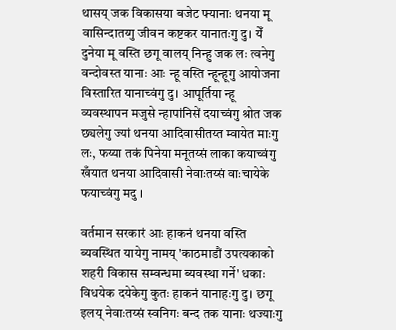थासय् जक विकासया बजेट फ्यानाः थनया मू वासिन्दातय्गु जीवन कष्टकर यानातःगु दु। येँ दुनेया मू वस्ति छगू वालय् निन्हु जक लः त्वनेगु वन्दोवस्त यानाः आः न्हू वस्ति न्हून्हूगु आयोजना विस्तारित यानाच्वंगु दु। आपूर्तिया न्हू व्यवस्थापन मजुसे न्हापांनिसें दयाच्वंगु श्रोत जक छ्यलेगु ज्यां थनया आदिवासीतय्त म्वायेत माःगु लः, फय्या तकं पिनेया मनूतय्सं लाका कयाच्वंगु खँयात थनया आदिवासी नेवाःतय्सं वाःचायेके फयाच्वंगु मदु ।

वर्तमान सरकारं आः हाकनं थनया वस्ति ब्यवस्थित यायेगु नामय् 'काठमाडौं उपत्यकाको शहरी विकास सम्वन्धमा ब्यवस्था गर्ने' धकाः विधयेक दयेकेगु कुतः हाकनं यानाहःगु दु। छगू इलय् नेवाःतय्सं स्वनिगः बन्द तक यानाः थज्याःगु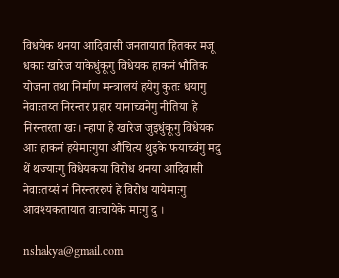विधयेक थनया आदिवासी जनतायात हितकर मजू धकाः खारेज याकेधुंकूगु विधेयक हाकनं भौतिक योजना तथा निर्माण मन्त्रालयं हयेगु कुतः धयागु नेवाःतय्त निरन्तर प्रहार यानाच्वनेगु नीतिया हे निरन्तरता खः। न्हापा हे खारेज जुइधुंकूगु विधेयक आः हाकनं हयेमाःगुया औचित्य थुइके फयाच्वंगु मदु थें थज्याःगु विधेयकया विरोध थनया आदिवासी नेवाःतय्सं नं निरन्तररुपं हे विरोध यायेमाःगु आवश्यकतायात वाःचायेके माःगु दु ।

nshakya@gmail.com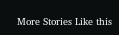More Stories Like this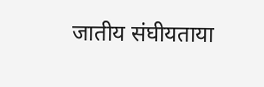जातीय संघीयताया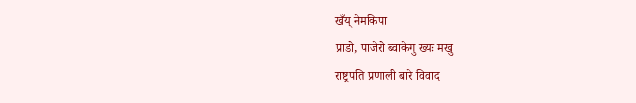खँय् नेमकिपा
प्राडो, पाजेरो ब्वाकेगु ख्यः मखु
राष्ट्रपति प्रणाली बारे विवाद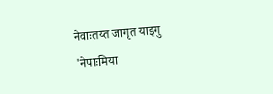नेवाःतय्त जागृत याइगु 'नेपाःमिया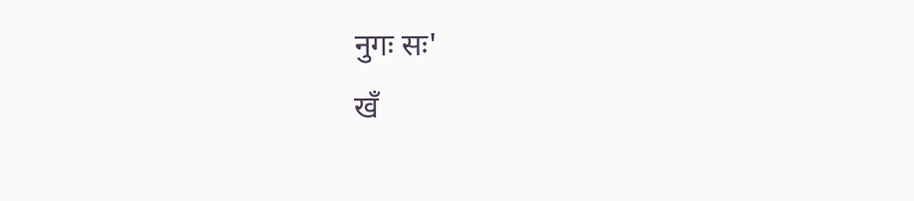नुगः सः'
खँ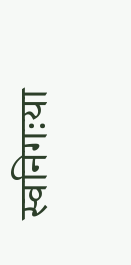स्वनिगःया